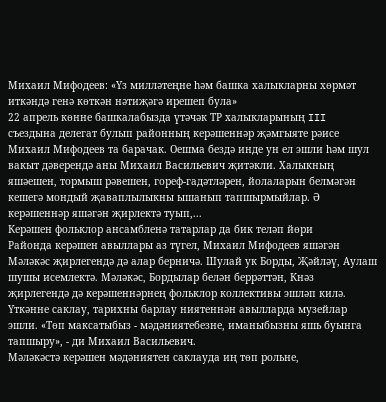Михаил Мифодеев: «Үз милләтеңне һәм башка халыкларны хөрмәт иткәндә генә көткән нәтиҗәгә ирешеп була»
22 апрель көнне башкалабызда үтәчәк ТР халыкларының III съездына делегат булып районның керәшеннәр җәмгыяте рәисе Михаил Мифодеев та барачак. Оешма бездә инде ун ел эшли һәм шул вакыт дәверендә аны Михаил Васильевич җитәкли. Халыкның яшәешен, тормыш рәвешен, гореф-гадәтләрен, йолаларын белмәгән кешегә мондый җаваплылыкны ышанып тапшырмыйлар. Ә керәшеннәр яшәгән җирлектә туып,...
Керәшен фольклор ансамбленә татарлар да бик теләп йөри
Районда керәшен авыллары аз түгел, Михаил Мифодеев яшәгән Мәләкәс җирлегендә дә алар берничә. Шулай ук Борды, Җәйләү, Аулаш шушы исемлектә. Мәләкәс, Бордылар белән беррәттән, Кнәз җирлегендә дә керәшеннәрнең фольклор коллективы эшләп килә. Үткәнне саклау, тарихны барлау ниятеннән авылларда музейлар эшли. «Төп максатыбыз - мәдәниятебезне, иманыбызны яшь буынга тапшыру», - ди Михаил Васильевич.
Мәләкәстә керәшен мәдәниятен саклауда иң төп рольне,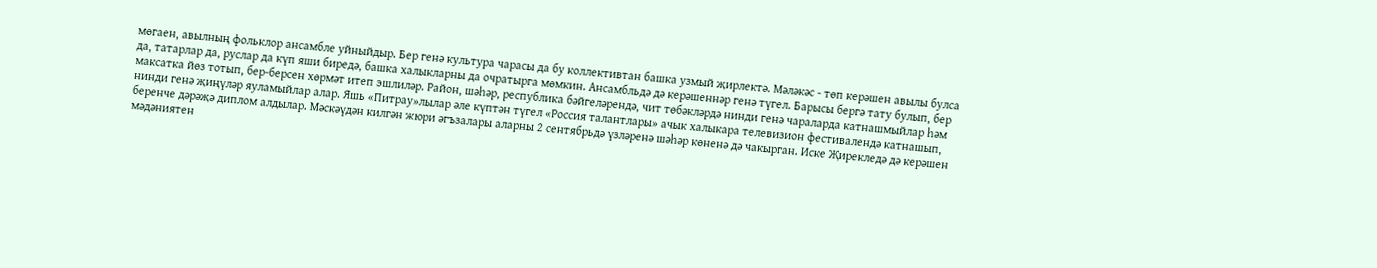мөгаен, авылның фольклор ансамбле уйныйдыр. Бер генә культура чарасы да бу коллективтан башка узмый җирлектә. Мәләкәс - төп керәшен авылы булса да, татарлар да, руслар да күп яши биредә, башка халыкларны да очратырга мөмкин. Ансамбльдә дә керәшеннәр генә түгел. Барысы бергә тату булып, бер максатка йөз тотып, бер-берсен хөрмәт итеп эшлиләр. Район, шәһәр, республика бәйгеләрендә, чит төбәкләрдә нинди генә чараларда катнашмыйлар һәм нинди генә җиңүләр яуламыйлар алар. Яшь «Питрау»лылар әле күптән түгел «Россия талантлары» ачык халыкара телевизион фестивалендә катнашып, беренче дәрәҗә диплом алдылар. Мәскәүдән килгән жюри әгъзалары аларны 2 сентябрьдә үзләренә шәһәр көненә дә чакырган. Иске Җирекледә дә керәшен мәдәниятен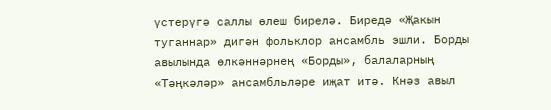үстерүгә саллы өлеш бирелә. Биредә «Җакын туганнар» дигән фольклор ансамбль эшли. Борды авылында өлкәннәрнең «Борды», балаларның «Тәңкәләр» ансамбльләре иҗат итә. Кнәз авыл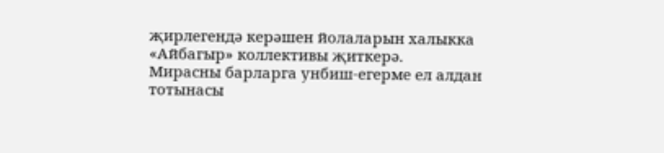җирлегендә керәшен йолаларын халыкка «Айбагыр» коллективы җиткерә.
Мирасны барларга унбиш-егерме ел алдан тотынасы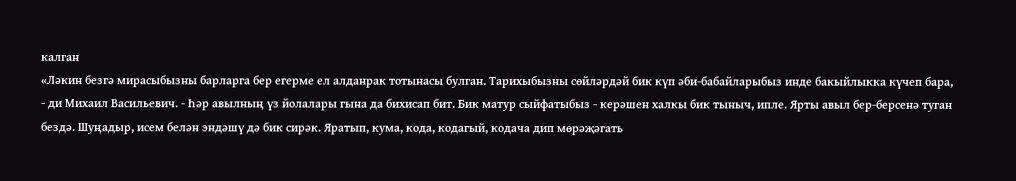калган
«Ләкин безгә мирасыбызны барларга бер егерме ел алданрак тотынасы булган. Тарихыбызны сөйләрдәй бик күп әби-бабайларыбыз инде бакыйлыкка күчеп бара, - ди Михаил Васильевич. - Һәр авылның үз йолалары гына да бихисап бит. Бик матур сыйфатыбыз - керәшен халкы бик тыныч, ипле. Ярты авыл бер-берсенә туган бездә. Шуңадыр, исем белән эндәшү дә бик сирәк. Яратып, кума, кода, кодагый, кодача дип мөрәҗәгать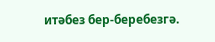итәбез бер-беребезгә.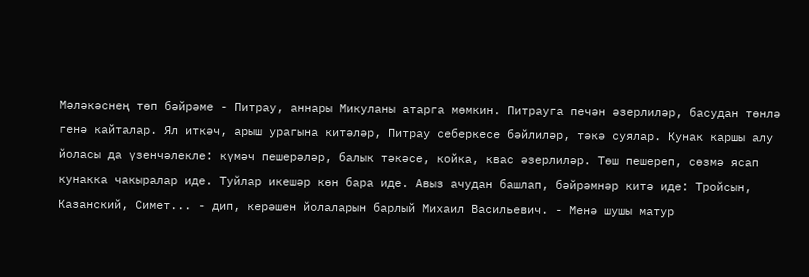Мәләкәснең төп бәйрәме - Питрау, аннары Микуланы атарга мөмкин. Питрауга печән әзерлиләр, басудан төнлә генә кайталар. Ял иткәч, арыш урагына китәләр, Питрау себеркесе бәйлиләр, тәкә суялар. Кунак каршы алу йоласы да үзенчәлекле: күмәч пешерәләр, балык тәкәсе, койка, квас әзерлиләр. Төш пешереп, сөзмә ясап кунакка чакыралар иде. Туйлар икешәр көн бара иде. Авыз ачудан башлап, бәйрәмнәр китә иде: Тройсын, Казанский, Симет... - дип, керәшен йолаларын барлый Михаил Васильевич. - Менә шушы матур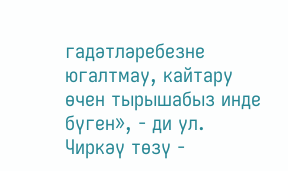гадәтләребезне югалтмау, кайтару өчен тырышабыз инде бүген», - ди ул.
Чиркәү төзү -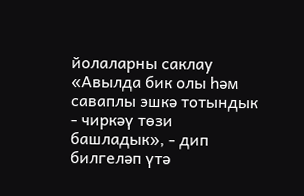йолаларны саклау
«Авылда бик олы һәм саваплы эшкә тотындык - чиркәү төзи башладык», - дип билгеләп үтә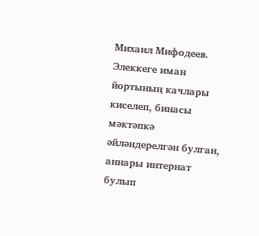Михаил Мифодеев. Элеккеге иман йортының качлары киселеп, бинасы мәктәпкә әйләндерелгән булган, аннары интернат булып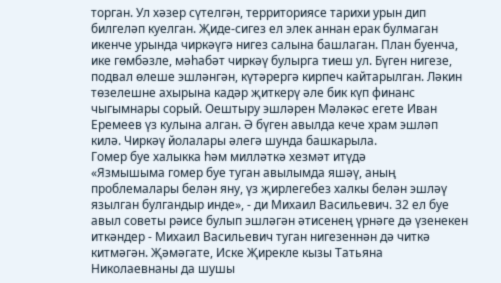торган. Ул хәзер сүтелгән, территориясе тарихи урын дип билгеләп куелган. Җиде-сигез ел элек аннан ерак булмаган икенче урында чиркәүгә нигез салына башлаган. План буенча, ике гөмбәзле, мәһабәт чиркәү булырга тиеш ул. Бүген нигезе, подвал өлеше эшләнгән, күтәрергә кирпеч кайтарылган. Ләкин төзелешне ахырына кадәр җиткерү әле бик күп финанс чыгымнары сорый. Оештыру эшләрен Мәләкәс егете Иван Еремеев үз кулына алган. Ә бүген авылда кече храм эшләп килә. Чиркәү йолалары әлегә шунда башкарыла.
Гомер буе халыкка һәм милләткә хезмәт итүдә
«Язмышыма гомер буе туган авылымда яшәү, аның проблемалары белән яну, үз җирлегебез халкы белән эшләү язылган булгандыр инде», - ди Михаил Васильевич. 32 ел буе авыл советы рәисе булып эшләгән әтисенең үрнәге дә үзенекен иткәндер - Михаил Васильевич туган нигезеннән дә читкә китмәгән. Җәмәгате, Иске Җирекле кызы Татьяна Николаевнаны да шушы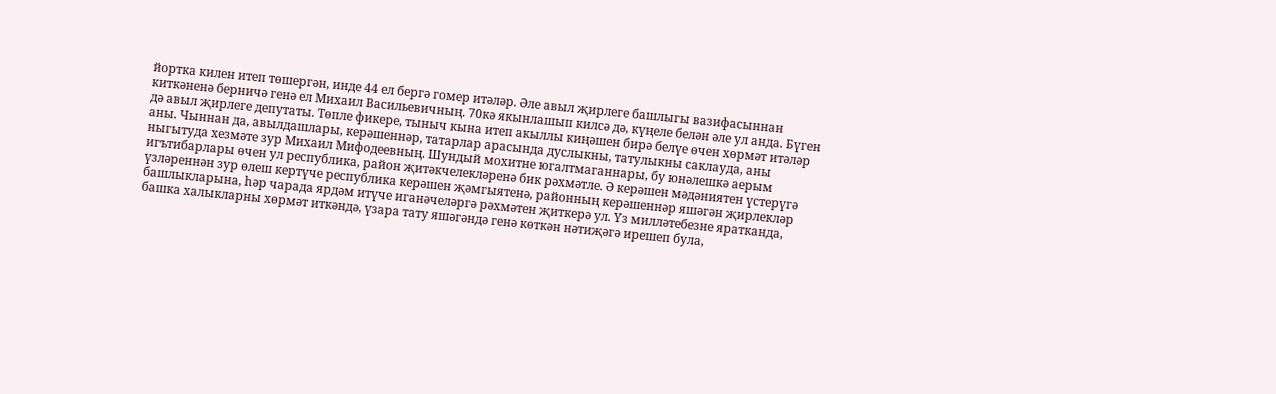йортка килен итеп төшергән, инде 44 ел бергә гомер итәләр. Әле авыл җирлеге башлыгы вазифасыннан киткәненә берничә генә ел Михаил Васильевичның. 70кә якынлашып килсә дә, күңеле белән әле ул анда. Бүген дә авыл җирлеге депутаты. Төпле фикере, тыныч кына итеп акыллы киңәшен бирә белүе өчен хөрмәт итәләр аны. Чыннан да, авылдашлары, керәшеннәр, татарлар арасында дуслыкны, татулыкны саклауда, аны ныгытуда хезмәте зур Михаил Мифодеевның. Шундый мохитне югалтмаганнары, бу юнәлешкә аерым игътибарлары өчен ул республика, район җитәкчелекләренә бик рәхмәтле. Ә керәшен мәдәниятен үстерүгә үзләреннән зур өлеш кертүче республика керәшен җәмгыятенә, районның керәшеннәр яшәгән җирлекләр башлыкларына, һәр чарада ярдәм итүче иганәчеләргә рәхмәтен җиткерә ул. Үз милләтебезне яратканда, башка халыкларны хөрмәт иткәндә, үзара тату яшәгәндә генә көткән нәтиҗәгә ирешеп була,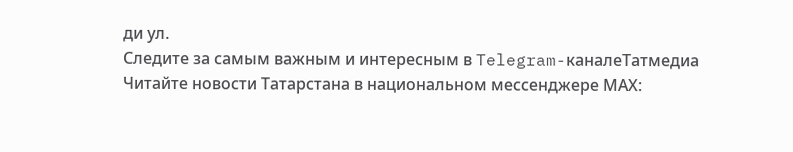ди ул.
Следите за самым важным и интересным в Telegram-каналеТатмедиа
Читайте новости Татарстана в национальном мессенджере MАХ: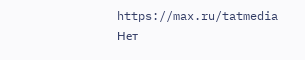https://max.ru/tatmedia
Нет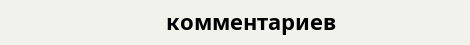комментариев